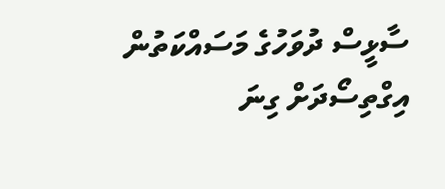ސާޅީސް ދުވަހުގެ މަސައްކަތުން އިގްތިސޯދަށް ގިނަ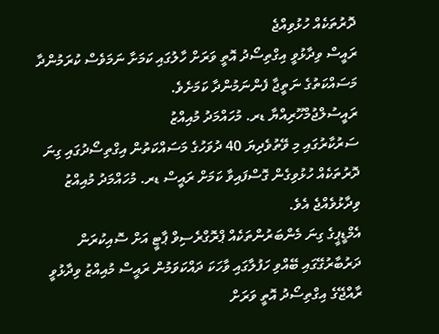ދޮރުތަކެއް ހުޅުވިއްޖެ
ރައީސް ވިދާޅުވީ އިގްތިސޯދު އޮތީ ވަރަށް ހާލުގައި ކަމަށާ ނަމަވެސް ކުރަމުންދާ މަސައްކަތުގެ ނަތީޖާ ފެންނަމުންދާ ކަމަށެވެ.
ރައީސުލްޖުމްހޫރިއްޔާ ޑރ. މުހައްމަދު މުއިއްޒު
ސަރުކާރުގައި މި ވޭތުވެދިޔަ 40 ދުވަހުގެ މަސައްކަތުން އިގްތިސޯދުގައި ގިނަ ދޮރުތަކެއް ހުޅުވިގެން ގޮސްފައިވާ ކަމަށް ރައީސް ޑރ. މުހައްމަދު މުއިއްޒު ވިދާޅުވެއްޖެ އެވެ.
އެމްޑީޕީގެ ގިނަ މެންބަރުންތަކެއް ޕްރޮގްރެސިވް ޕާޓީ އަށް ސޮއިކުރަން ދަރުބާރުގޭގައި ބޭއްވި ހަފުލާގައި ވާހަކަ ދައްކަވަމުން ރައީސް މުއިއްޒު ވިދާޅުވީ ރާއްޖޭގެ އިގްތިސޯދު އޮތީ ވަރަށް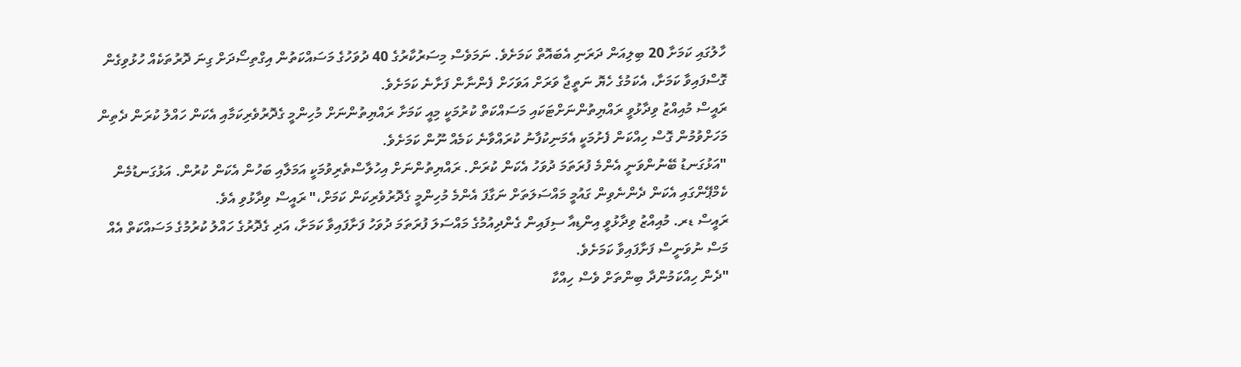ހާލުގައި ކަމަށާ 20 ބިލިއަން ދަރަނި އެބައޮތް ކަމަށެވެ. ނަމަވެސް މިސަރުކާރުގެ 40 ދުވަހުގެ މަސައްކަތުން އިގްތިސޯދަށް ގިނަ ދޮރުތަކެއް ހުޅުވިގެން ގޮސްފައިވާ ކަމަށާ، އެކަމުގެ ހެޔޮ ނަތީޖާ ވަރަށް އަވަހަށް ފެންނާން ފަށާނެ ކަމަށެވެ.
ރައީސް މުއިއްޒު ވިދާޅުވީ ރައްޔިތުންނަށްޓަކައި މަސައްކަތް ކުރުމަކީ މިއީ ކަމަށާ ރައްޔިތުންނަށް މުހިންމީ ގެދޮރުވެރިކަމާއި އެކަން ހައްލު ކުރަން ދެތިން މަހަށްވުމުން ގޮސް ހިއްކަން ފެށުމަކީ އެމަނިކުފާނު ކުރައްވާނެ ކަމެއް ނޫން ކަމަށެވެ.
"އަޅުގަނޑު ބޭނުންވަނީ އެންމެ ފުރަތަމަ ދުވަހު އެކަން ކުރަން. ރައްޔިތުންނަށް އިހުލާސްތެރިވުމަކީ އަމަލާއި ބަހުން އެކަން ކުރުން. އަޅުގަނޑުމެން ކެމްޕޭންގައި އެކަން ދެންނެވިން ގައުމީ މައްސަލަތަށް ނަގާފަ އެންމެ މުހިންމީ ގެދޮރުވެރިކަން ކަމަށް،" ރައީސް ވިދާޅުވި އެވެ.
ރައީސް ޑރ. މުއިއްޒު ވިދާޅުވީ އިންޑިއާ ސިފައިން ގެންދިއުމުގެ މައްސަލަ ފުރަތަމަ ދުވަހު ފަށާފައިވާ ކަމަށާ، އަދި ގެދޮރުގެ ހައްލު ކުރުމުގެ މަސައްކަތް އެއް މަސް ނުވަނީސް ފަށާފައިވާ ކަމަށެވެ.
"ދެން ހިއްކަމުންދާ ބިންތަށް ވެސް ހިއްކާ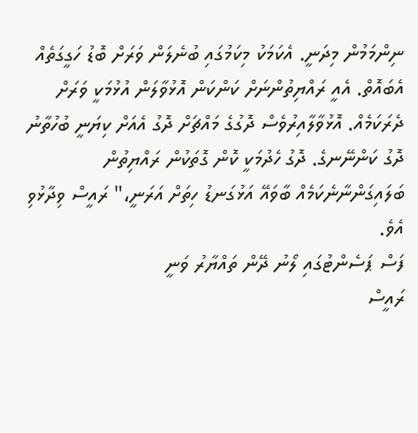ނިންމަމުން މިދަނީ. އެކަމަކު މިކަމުގައި ބުނެލަން ވަރަށް ބޮޑު ހަގީގަތެއް އެބައޮތް. އެއީ ރައްޔިތުންނަށް ކަންކަން އޮޅުވާލަން އުޅުމަކީ ވަރަށް ދެރަކަމެއް. އޮޅުވާލާއިރުވެސް ދޮގުގެ މައްޗަށް ދޮގު އެއަށް ކިޔަނީ ބުހުތާނު ދޮގު ކަންނޭނގެ. ދޮގު ހެދުމަކީ ކޮން ގޮތަކުން ރައްޔިތުން ބަލައިގަންނާނެކަމެއް ބާވައޭ އަޅުގަނޑު ހިތަށް އަރަނީ،" ރައީސް ވިދާޅުވި އެވެ.
ފަސް ޕަސެންޓުގައި ލޯނު ދޭން ތައްޔާރު ވަނީ
ރައީސް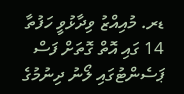ޑރ. މުއިއްޒު ވިދާޅުވީ ހަފުތާ 14 ގައި އޮތް ގޮތަށް ފަސް ޕަސެންޓުގައި ލޯނު ދިނުމުގެ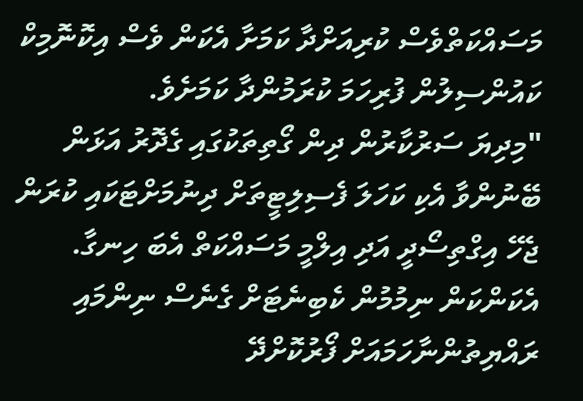މަސައްކަތްވެސް ކުރިއަށްދާ ކަމަށާ އެކަން ވެސް އިކޮނޮމިކް ކައުންސިލުން ފުރިހަމަ ކުރަމުންދާ ކަމަށެވެ.
"މިދިޔަ ސަރުކާރުން ދިން ގޯތިތަކުގައި ގެދޮރު އަޅަން ބޭނުންވާ އެކި ކަހަލަ ފެސިލިޓީތަށް ދިނުމަށްޓަކައި ކުރަން ޖެހޭ އިގްތިސޯދީ އަދި އިލްމީ މަސައްކަތް އެބަ ހިނގާ. އެކަންކަން ނިމުމުން ކެބިނެޓަށް ގެނެސް ނިންމައި ރައްޔިތުންނާހަމައަށް ފޯރުކޮށްދޭ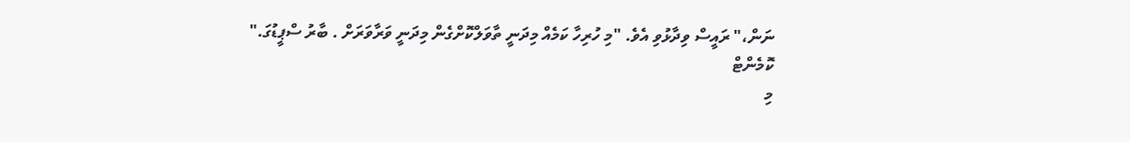ނަން،" ރައީސް ވިދާޅުވި އެވެ. "މި ހުރިހާ ކަމެއް މިދަނީ ތާވަލްކޮށްގެން މިދަނީ ވަރާވަރަށް . ބާރު ސްޕީޑުގަ."
ކޮމެންޓް
މި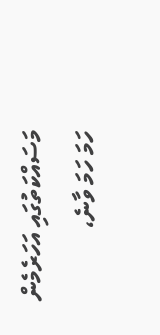މަސައްކަތުގައި އަހަރެމެން ހަމަ ހަމަ ވާނެ،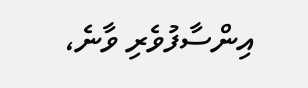އިންސާފުވެރި ވާނެ،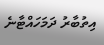އިތުބާރު ދަމަހައްޓާނެ